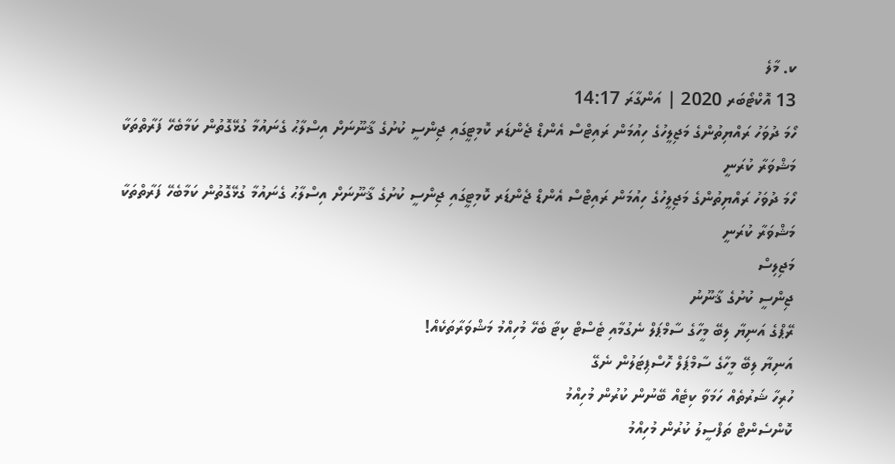ކ. މާލެ
13 އޮކްޓޯބަރ 2020 | އަންގާރަ 14:17
ހޯމަ ދުވަހު ރައްޔިތުންގެ މަޖިލީހުގެ ހިއުމަން ރައިޓްސް އެންޑް ޖެންޑަރ ކޮމިޓީގައި ޖިންސީ ކުށުގެ ޤާނޫނަށް އިސްލާޙު ގެނައުމާ ގުޅޭގޮތުން ކަމާބެހޭ ފަރާތްތަކާ މަޝްވަރާ ކުރަނީ
ހޯމަ ދުވަހު ރައްޔިތުންގެ މަޖިލީހުގެ ހިއުމަން ރައިޓްސް އެންޑް ޖެންޑަރ ކޮމިޓީގައި ޖިންސީ ކުށުގެ ޤާނޫނަށް އިސްލާޙު ގެނައުމާ ގުޅޭގޮތުން ކަމާބެހޭ ފަރާތްތަކާ މަޝްވަރާ ކުރަނީ
މަޖިލިސް
ޖިންސީ ކުށުގެ ޤާނޫނު
ރޭޕްގެ އަނިޔާ ލިބޭ މީހާގެ ސާމްޕަލް ނެގުމާއި ޓެސްޓް ކިޓާ ބެހޭ މުހިއްމު މަޝްވަރާތަކެއް!
އަނިޔާ ލިބޭ މީހާގެ ސާމްޕަލް ހޮސްޕިޓަލުން ނެގޭ
ހުރިހާ ޝަރުތެއް ހަމަވާ ކިޓެއް ބޭނުން ކުރުން މުހިއްމު
ކޮންސެންޓް ތަފްސީލު ކުރުން މުހިއްމު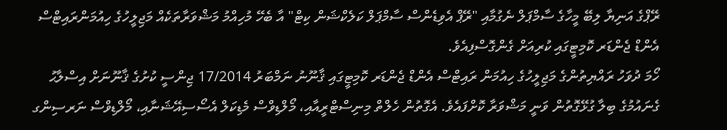ރޭޕްގެ އަނިޔާ ލިބޭ މީހާގެ ސާމްޕަލް ނެގުމާއި "ރޭޕް އެވިޑެންސް ސާމްޕަލް ކަލެކްޝަން ކިޓް" އާ ބެހޭ މުހިއްމު މަޝްވަރާތަކެއް މަޖިލީހުގެ ހިއުމަންރައިޓްސް އެންޑް ޖެންޑަރ ކޮމިޓީގައި ކުރިއަށް ގެންގޮސްފިއެވެ.
ހޯމަ ދުވަހު ރައްޔިތުންގެ މަޖިލީހުގެ ހިއުމަން ރައިޓްސް އެންޑް ޖެންޑަރ ކޮމިޓީގައި ޤާނޫނު ނަމްބަރު 17/2014 ޖިންސީ ކުށުގެ ޤާނޫނަށް އިސްލާޙު ގެނައުމުގެ ބިލާ ގުޅޭގޮތުން ވަނީ މަޝްވަރާ ކޮށްފައެވެ. އެގޮތުން ހެލްތް މިނިސްޓްރީއާއި، މޯލްޑިވްސް މެޑިކަލް އެސޯސިއޭޝަނާއި، މޯލްޑިވްސް ނަރސިންގ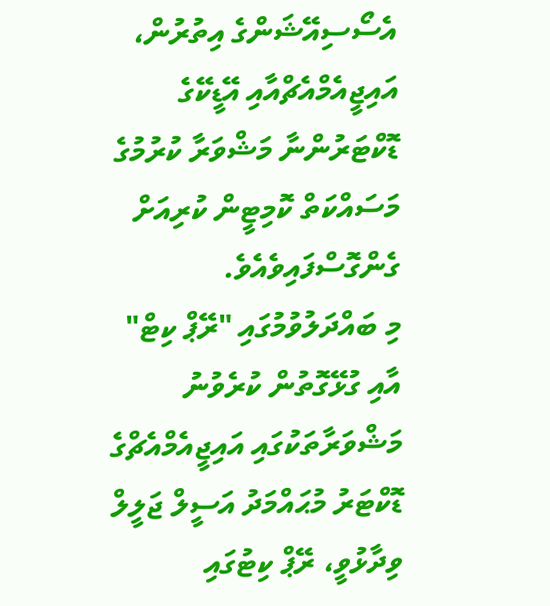އެސޯސިއޭޝަންގެ އިތުރުން، އައިޖީއެމްއެޗްއާއި އޭޑީކޭގެ ޑޮކްޓަރުންނާ މަޝްވަރާ ކުރުމުގެ މަސައްކަތް ކޮމިޓީން ކުރިއަށް ގެންގޮސްފައިވެއެވެ.
މި ބައްދަލުވުމުގައި "ރޭޕް ކިޓް" އާއި ގުޅޭގޮތުން ކުރެވުނު މަޝްވަރާތަކުގައި އައިޖީއެމްއެޗްގެ ޑޮކްޓަރު މުޙައްމަދު އަސީލް ޖަލީލް ވިދާޅުވީ، ރޭޕް ކިޓުގައި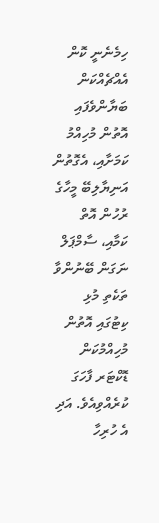ހިމެނެނީ ކޮން އެއްޗެއްކަން ބަޔާންވެފައި އޮތުން މުހިއްމު ކަމަށާއި، އެގޮތުން އަނިޔާލިބޭ މީހާގެ ރުހުން އޮތް ކަމާއި، ސާމްޕަލް ނަގަން ބޭނުންވާ ތަކެތި މުޅި ކިޓުގައި އޮތުން މުހިއްމުކަން ޑޮކްޓަރ ފާހަގަ ކުރެއްވިއެވެ. އަދި އެ ހުރިހާ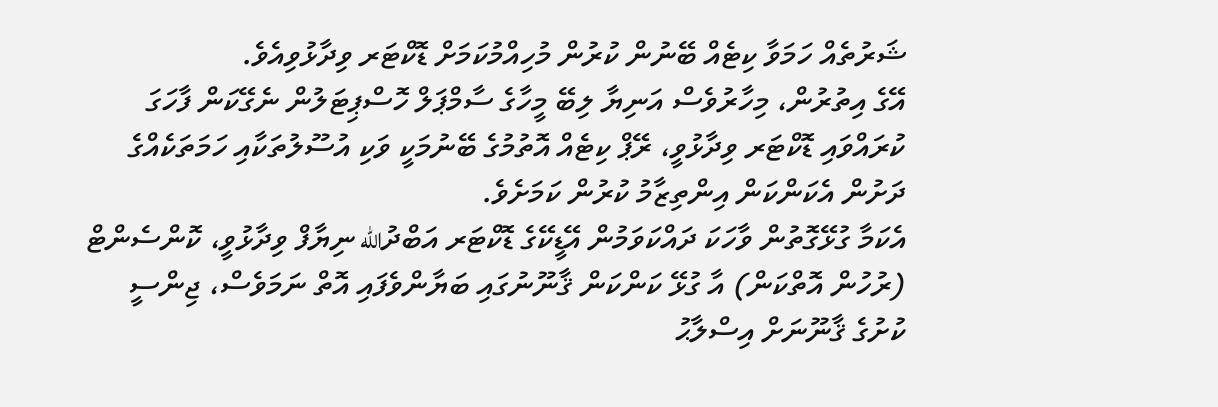ޝަރުތެއް ހަމަވާ ކިޓެއް ބޭނުން ކުރުން މުހިއްމުކަމަށް ޑޮކްޓަރ ވިދާޅުވިއެވެ.
އޭގެ އިތުރުން، މިހާރުވެސް އަނިޔާ ލިބޭ މީހާގެ ސާމްޕަލް ހޮސްޕިޓަލުން ނެގޭކަން ފާހަގަ ކުރައްވައި ޑޮކްޓަރ ވިދާޅުވީ، ރޭޕް ކިޓެއް އޮތުމުގެ ބޭނުމަކީ ވަކި އުސޫލުތަކާއި ހަމަތަކެއްގެ ދަށުން އެކަންކަން އިންތިޒާމު ކުރުން ކަމަށެވެ.
އެކަމާ ގުޅޭގޮތުން ވާހަކަ ދައްކަވަމުން އޭޑީކޭގެ ޑޮކްޓަރ އަބްދުالله ނިޔާފް ވިދާޅުވީ، ކޮންސެންޓް (ރުހުން އޮތްކަން) އާ ގުޅޭ ކަންކަން ޤާނޫނުގައި ބަޔާންވެފައި އޮތް ނަމަވެސް، ޖިންސީ ކުށުގެ ޤާނޫނަށް އިސްލާޙު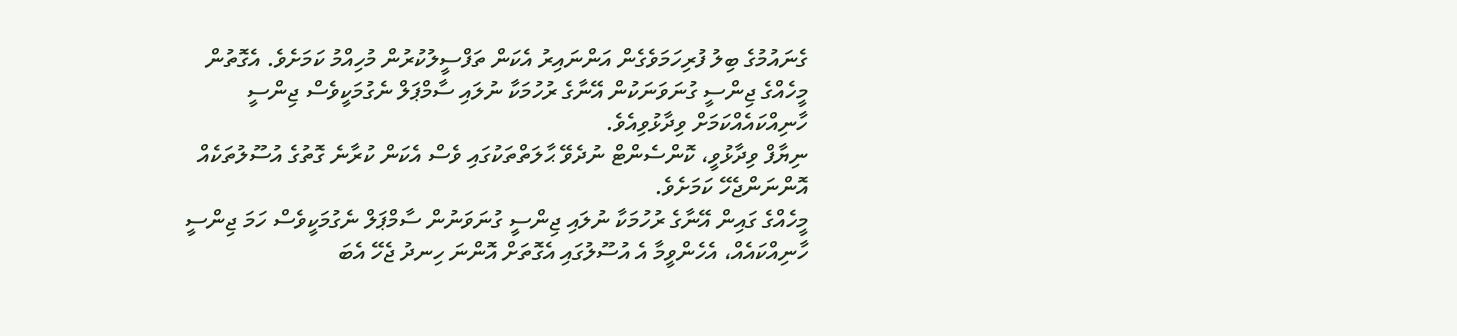ގެނައުމުގެ ބިލު ފުރިހަމަވެގެން އަންނައިރު އެކަން ތަފްސީލުކުރުން މުހިއްމު ކަމަށެވެ. އެގޮތުން މީހެއްގެ ޖިންސީ ގުނަވަނަކުން އޭނާގެ ރުހުމަކާ ނުލައި ސާމްޕަލް ނެގުމަކީވެސް ޖިންސީ ހާނިއްކައެއްކަމަށް ވިދާޅުވިއެވެ.
ނިޔާފް ވިދާޅުވީ، ކޮންސެންޓް ނުދެވޭ ޙާލަތްތަކުގައި ވެސް އެކަން ކުރާނެ ގޮތުގެ އުސޫލުތަކެއް އޮންނަންޖެހޭ ކަމަށެވެ.
މީހެއްގެ ގައިން އޭނާގެ ރުހުމަކާ ނުލައި ޖިންސީ ގުނަވަނުން ސާމްޕަލް ނެގުމަކީވެސް ހަމަ ޖިންސީ ހާނިއްކައެއް، އެހެންވީމާ އެ އުސޫލުގައި އެގޮތަށް އޮންނަ ހިނދު ޖެހޭ އެބަ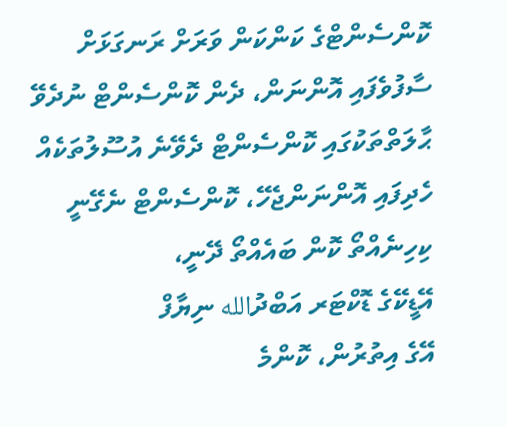ކޮންސެންޓްގެ ކަންކަން ވަރަށް ރަނގަޅަށް ސާފުވެފައި އޮންނަން، ދެން ކޮންސެންޓް ނުދެވޭ ޙާލަތްތަކުގައި ކޮންސެންޓް ދެވޭނެ އުސޫލުތަކެއް ހެދިފައި އޮންނަންޖެހޭ، ކޮންސެންޓް ނެގޭނީ ކިހިނެއްތޯ ކޮން ބައެއްތޯ ދޭނީ،
އޭޑީކޭގެ ޑޮކްޓަރ އަބްދުالله ނިޔާފް
އޭގެ އިތުރުން، ކޮންމެ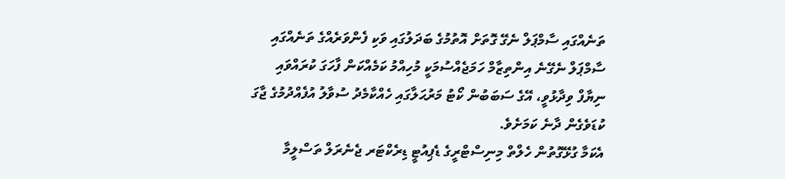ތަނެއްގައި ސާމްޕަލް ނެގޭ ގޮތަށް އޮތުމުގެ ބަދަލުގައި ވަކި ފެންވަރެއްގެ ތަނެއްގައި ސާމްޕަލް ނެގޭނެ އިންތިޒާމް ހަމަޖެއްސުމަކީ މުހިއްމު ކަމެއްކަން ފާހަގަ ކުރައްވައި ނިޔާފް ވިދާޅުވީ، އޭގެ ސަބަބުން ކޯޓު މަރުޙަލާގައި ހެއްކާމެދު ސުވާލު އުފެއްދުމުގެ ޖާގަ ކުޑަވެގެން ދާނެ ކަމަށެވެ.
އެކަމާ ގުޅޭގޮތުން ހެލްތް މިނިސްޓްރީގެ ޑެޕިއުޓީ ޑިރެކްޓަރ ޖެނެރަލް ތަސްލީމާ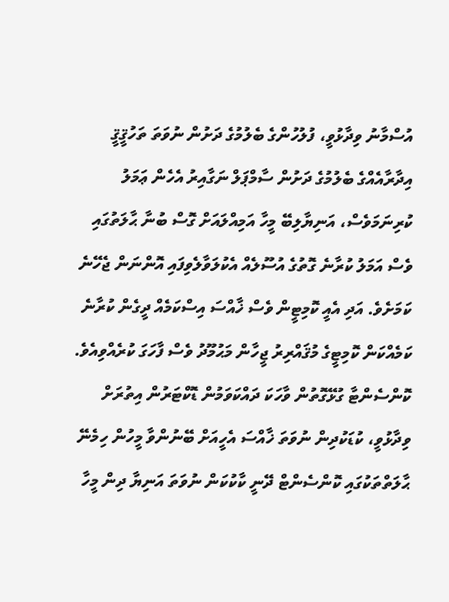އުސްމާނު ވިދާޅުވީ، ފުލުހުންގެ ބެލުމުގެ ދަށުން ނުވަތަ ތަހުޤީޤީ އިދާރާއެއްގެ ބެލުމުގެ ދަށުން ސާމްޕަލް ނަގާއިރު އެހެން ޢަމަލު ކުރިނަމަވެސް، އަނިޔާލިބޭ މީހާ އަމިއްލައަށް ގޮސް ބުނާ ޙާލަތުގައި ވެސް އަމަލު ކުރާނެ ގޮތުގެ އުސޫލެއް އެކުލަވާލެވިފައި އޮންނަން ޖެހޭނެ ކަމަށެވެ. އަދި އެއީ ކޮމިޓީން ވެސް ޚާއްސަ އިސްކަމެއް ދީގެން ކުރާނެ ކަމެއްކަން ކޮމިޓީގެ މުޤައްރިރު ޖީހާން މަޙުމޫދު ވެސް ފާހަގަ ކުރެއްވިއެވެ.
ކޮންސެންޓާ ގުޅޭގޮތުން ވާހަކަ ދައްކަވަމުން ޑޮކްޓަރުން އިތުރަށް ވިދާޅުވީ، ކުޑަކުދިން ނުވަތަ ޚާއްސަ އެހީއަށް ބޭނުންވާ މީހުން ހިމެނޭ ޙާލަތްތަކުގައި ކޮންސެންޓް ދޭނީ ކާކުކަން ނުވަތަ އަނިޔާ ދިން މީހާ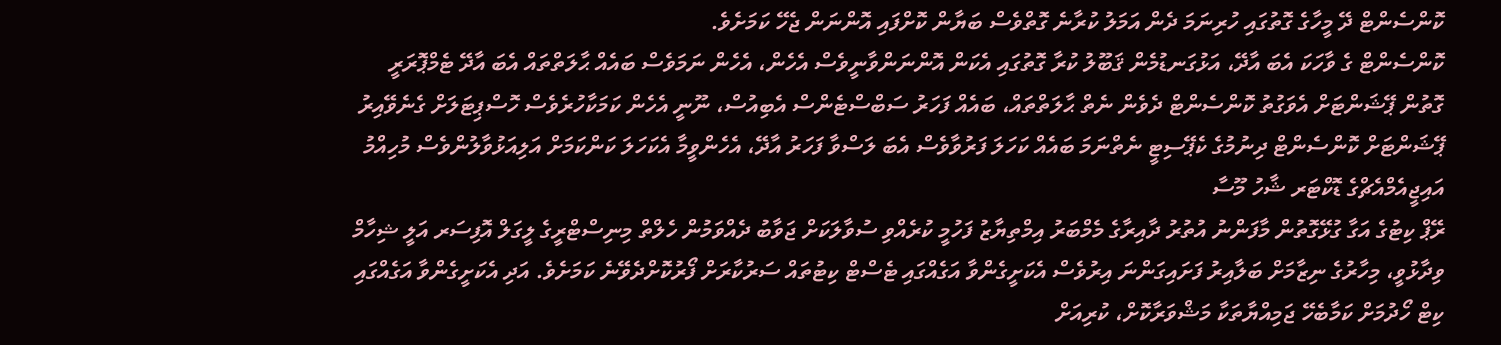ކޮންސެންޓް ދޭ މީހާގެ ގޮތުގައި ހުރިނަމަ ދެން އަމަލު ކުރާނެ ގޮތްވެސް ބަޔާން ކޮށްފައި އޮންނަން ޖެހޭ ކަމަށެވެ.
ކޮންސެންޓް ގެ ވާހަކަ އެބަ އާދޭ، އަޅުގަނޑުމެން ޤަބޫލު ކުރާ ގޮތުގައި އެކަން އޮންނަންވާނީވެސް އެހެން، އެހެން ނަމަވެސް ބައެއް ޙާލަތްތައް އެބަ އާދޭ ޓެމްޕޮރަރީ ގޮތުން ޕޭޝަންޓަށް އެވަގުތު ކޮންސެންޓް ދެވެން ނެތް ޙާލަތްތައް، ބައެއް ފަހަރު ސަބްސްޓެންސް އެބިއުސް، ނޫނީ އެހެން ކަމަކާހުރެވެސް ހޮސްޕިޓަލަށް ގެނެވޭއިރު ޕޭޝަންޓަށް ކޮންސެންޓް ދިނުމުގެ ކެޕޭސިޓީ ނެތްނަމަ ބައެއް ކަހަލަ ފަރުވާވެސް އެބަ ލަސްވާ ފަހަރު އާދޭ، އެހެންވީމާ އެކަހަލަ ކަންކަމަށް އަލިއަޅުވާލުންވެސް މުހިއްމު
އައިޖީއެމްއެޗްގެ ޑޮކްޓަރ ޝާހު މޫސާ
ރޭޕް ކިޓުގެ އަގާ ގުޅޭގޮތުން މާފަންނު އުތުރު ދާއިރާގެ މެމްބަރު އިމްތިޔާޒު ފަހުމީ ކުރެއްވި ސުވާލަކަށް ޖަވާބު ދެއްވަމުން ހެލްތް މިނިސްޓްރީގެ ލީގަލް އޮފިސަރ އަލީ ޝިހާމް ވިދާޅުވީ، މިހާރުގެ ނިޒާމަށް ބަލާއިރު ފަށައިގަންނަ އިރުވެސް އެކަށީގެންވާ އަގެއްގައި ޓެސްޓް ކިޓުތައް ސަރުކާރަށް ފޯރުކޮށްދެވޭނެ ކަމަށެވެ. އަދި އެކަށީގެންވާ އަގެއްގައި ކިޓް ހޯދުމަށް ކަމާބެހޭ ޖަމިއްޔާތަކާ މަޝްވަރާކޮށް، ކުރިއަށް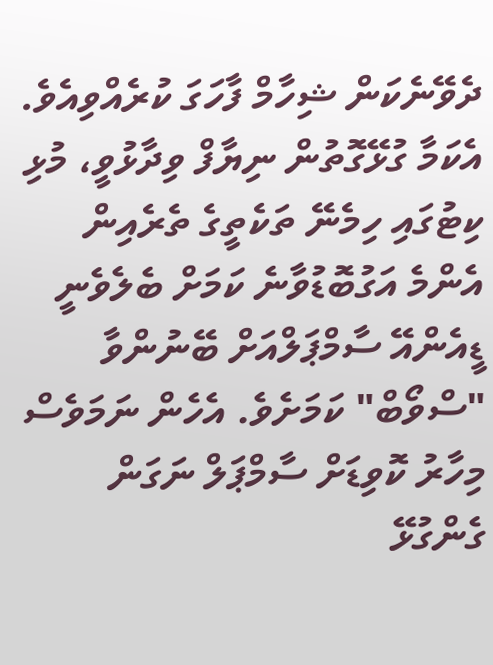ދެވޭނެކަން ޝިހާމް ފާހަގަ ކުރެއްވިއެވެ.
އެކަމާ ގުޅޭގޮތުން ނިޔާފް ވިދާޅުވީ، މުޅި ކިޓުގައި ހިމެނޭ ތަކެތީގެ ތެރެއިން އެންމެ އަގުބޮޑުވާނެ ކަމަށް ބެލެވެނީ ޑީއެންއޭ ސާމްޕަލްއަށް ބޭނުންވާ "ސްވޯބް" ކަމަށެވެ. އެހެން ނަމަވެސް މިހާރު ކޮވިޑަށް ސާމްޕަލް ނަގަން ގެންގުޅޭ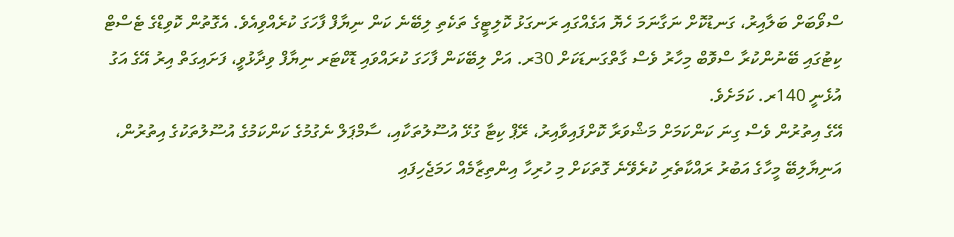ސްވޯބަށް ބަލާއިރު، ގަނޑުކޮށް ނަގާނަމަ ހެޔޮ އަގެއްގައި ރަނގަޅު ކޮލިޓީގެ ތަކެތި ލިބޭނެ ކަން ނިޔާފް ފާހަގަ ކުރެއްވިއެވެ. އެގޮތުން ކޮވިޑްގެ ޓެސްޓް ކިޓުގައި ބޭނުންކުރާ ސްވޮބް މިހާރު ވެސް ގާތްގަނޑަކަށް 30ރ. އަށް ލިބޭކަން ފާހަގަ ކުރައްވައި ޑޮކްޓަރ ނިޔާފް ވިދާޅުވީ، ފަށައިގަތް އިރު އޭގެ އަގު އުޅެނީ 140ރ. ކަމަށެވެ.
އޭގެ އިތުރުން ވެސް ގިނަ ކަންކަމަށް މަޝްވަރާ ކޮށްފައިވާއިރު، ރޭޕް ކިޓާ ގުޅޭ އުސޫލުތަކާއި، ސާމްޕަލް ނެގުމުގެ ކަންކަމުގެ އުސޫލުތަކުގެ އިތުރުން، އަނިޔާލިބޭ މީހާގެ އަބުރު ރައްކާތެރި ކުރެވޭނެ ގޮތަކަށް މި ހުރިހާ އިންތިޒާމެއް ހަމަޖެހިފައި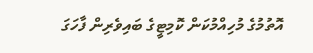އޮތުމުގެ މުހިއްމުކަން ކޮމިޓީގެ ބައިވެރިން ފާހަގަ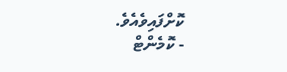ކޮށްފައިވެއެވެ.
- ކޮމެންޓް